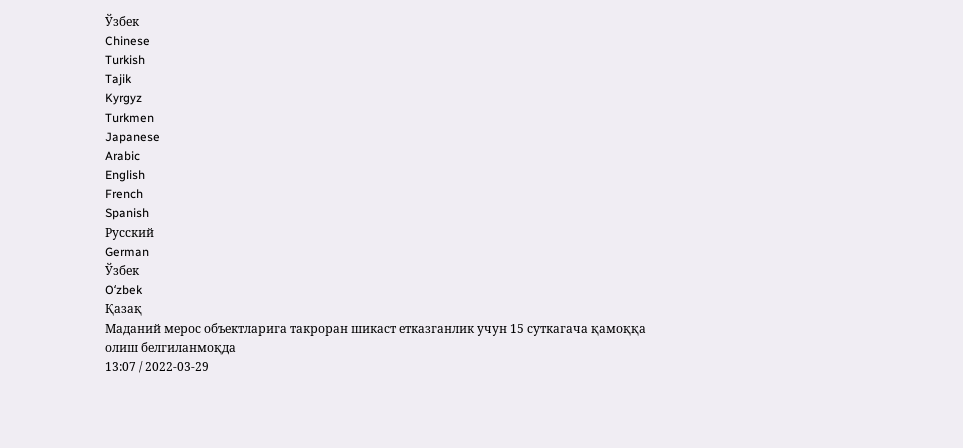Ўзбек
Chinese
Turkish
Tajik
Kyrgyz
Turkmen
Japanese
Arabic
English
French
Spanish
Русский
German
Ўзбек
Oʻzbek
Қазақ
Маданий мерос объектларига такроран шикаст етказганлик учун 15 суткагача қамоққа олиш белгиланмоқда
13:07 / 2022-03-29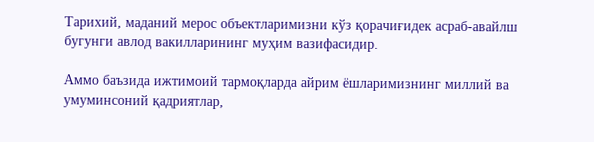Тарихий, маданий мерос объектларимизни кўз қорачиғидек асраб-авайлш бугунги авлод вакилларининг муҳим вазифасидир.

Аммо баъзида ижтимоий тармоқларда айрим ёшларимизнинг миллий ва умуминсоний қадриятлар,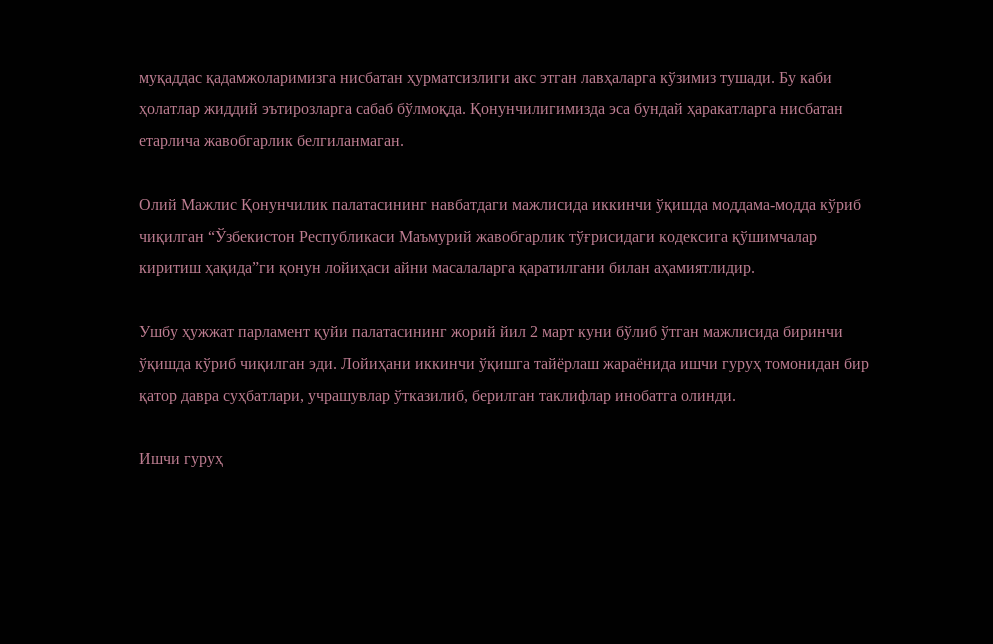муқаддас қадамжоларимизга нисбатан ҳурматсизлиги акс этган лавҳаларга кўзимиз тушади. Бу каби ҳолатлар жиддий эътирозларга сабаб бўлмоқда. Қонунчилигимизда эса бундай ҳаракатларга нисбатан етарлича жавобгарлик белгиланмаган.

Олий Мажлис Қонунчилик палатасининг навбатдаги мажлисида иккинчи ўқишда моддама-модда кўриб чиқилган “Ўзбекистон Республикаси Маъмурий жавобгарлик тўғрисидаги кодексига қўшимчалар киритиш ҳақида”ги қонун лойиҳаси айни масалаларга қаратилгани билан аҳамиятлидир.

Ушбу ҳужжат парламент қуйи палатасининг жорий йил 2 март куни бўлиб ўтган мажлисида биринчи ўқишда кўриб чиқилган эди. Лойиҳани иккинчи ўқишга тайёрлаш жараёнида ишчи гуруҳ томонидан бир қатор давра суҳбатлари, учрашувлар ўтказилиб, берилган таклифлар инобатга олинди.

Ишчи гуруҳ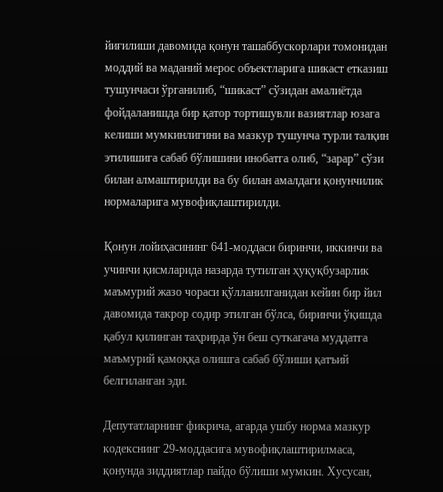йиғилиши давомида қонун ташаббускорлари томонидан моддий ва маданий мерос объектларига шикаст етказиш тушунчаси ўрганилиб, “шикаст” сўзидан амалиётда фойдаланишда бир қатор тортишувли вазиятлар юзага келиши мумкинлигини ва мазкур тушунча турли талқин этилишига сабаб бўлишини инобатга олиб, “зарар” сўзи билан алмаштирилди ва бу билан амалдаги қонунчилик нормаларига мувофиқлаштирилди.

Қонун лойиҳасининг 641-моддаси биринчи, иккинчи ва учинчи қисмларида назарда тутилган ҳуқуқбузарлик маъмурий жазо чораси қўлланилганидан кейин бир йил давомида такрор содир этилган бўлса, биринчи ўқишда қабул қилинган таҳрирда ўн беш суткагача муддатга маъмурий қамоққа олишга сабаб бўлиши қатъий белгиланган эди.

Депутатларнинг фикрича, агарда ушбу норма мазкур кодекснинг 29-моддасига мувофиқлаштирилмаса, қонунда зиддиятлар пайдо бўлиши мумкин. Хусусан,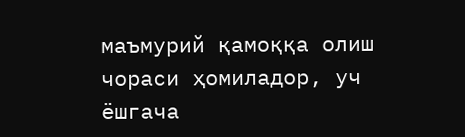маъмурий қамоққа олиш чораси ҳомиладор, уч ёшгача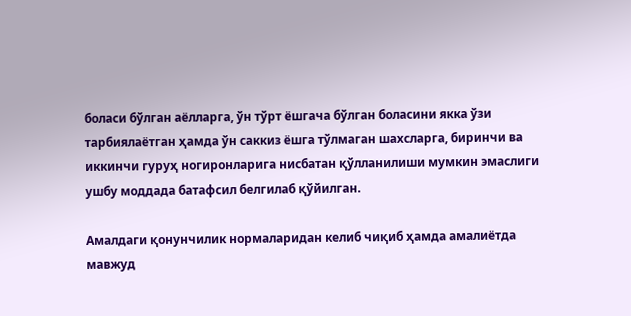боласи бўлган аёлларга, ўн тўрт ёшгача бўлган боласини якка ўзи тарбиялаётган ҳамда ўн саккиз ёшга тўлмаган шахсларга, биринчи ва иккинчи гуруҳ ногиронларига нисбатан қўлланилиши мумкин эмаслиги ушбу моддада батафсил белгилаб қўйилган.

Амалдаги қонунчилик нормаларидан келиб чиқиб ҳамда амалиётда мавжуд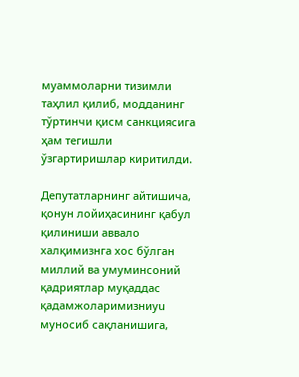муаммоларни тизимли таҳлил қилиб, модданинг тўртинчи қисм санкциясига ҳам тегишли ўзгартиришлар киритилди.

Депутатларнинг айтишича, қонун лойиҳасининг қабул қилиниши аввало халқимизнга хос бўлган миллий ва умуминсоний қадриятлар муқаддас қадамжоларимизниyu муносиб сақланишига,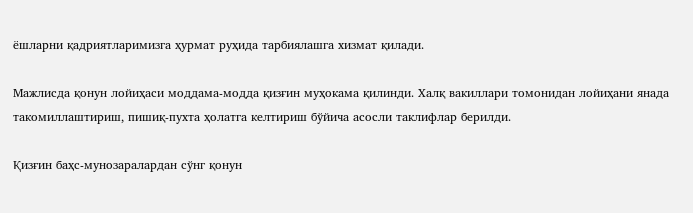ёшларни қадриятларимизга ҳурмат руҳида тарбиялашга хизмат қилади.

Мажлисда қонун лойиҳаси моддама-модда қизғин муҳокама қилинди. Халқ вакиллари томонидан лойиҳани янада такомиллаштириш, пишиқ-пухта ҳолатга келтириш бўйича асосли таклифлар берилди.

Қизғин баҳс-мунозаралардан сўнг қонун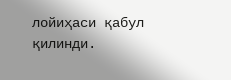лойиҳаси қабул қилинди.